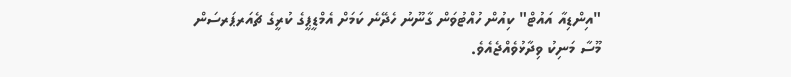"އިންޑިއާ އައުޓް" ކިއުން ހުއްޓުވަން ގާނޫނު ހެދޭނެ ކަމަށް އެމްޑީޕީގެ ކުރީގެ ޗެއަރޕަރސަން މޫސާ މަނިކު ވިދާޅުވެއްޖެއެވެ.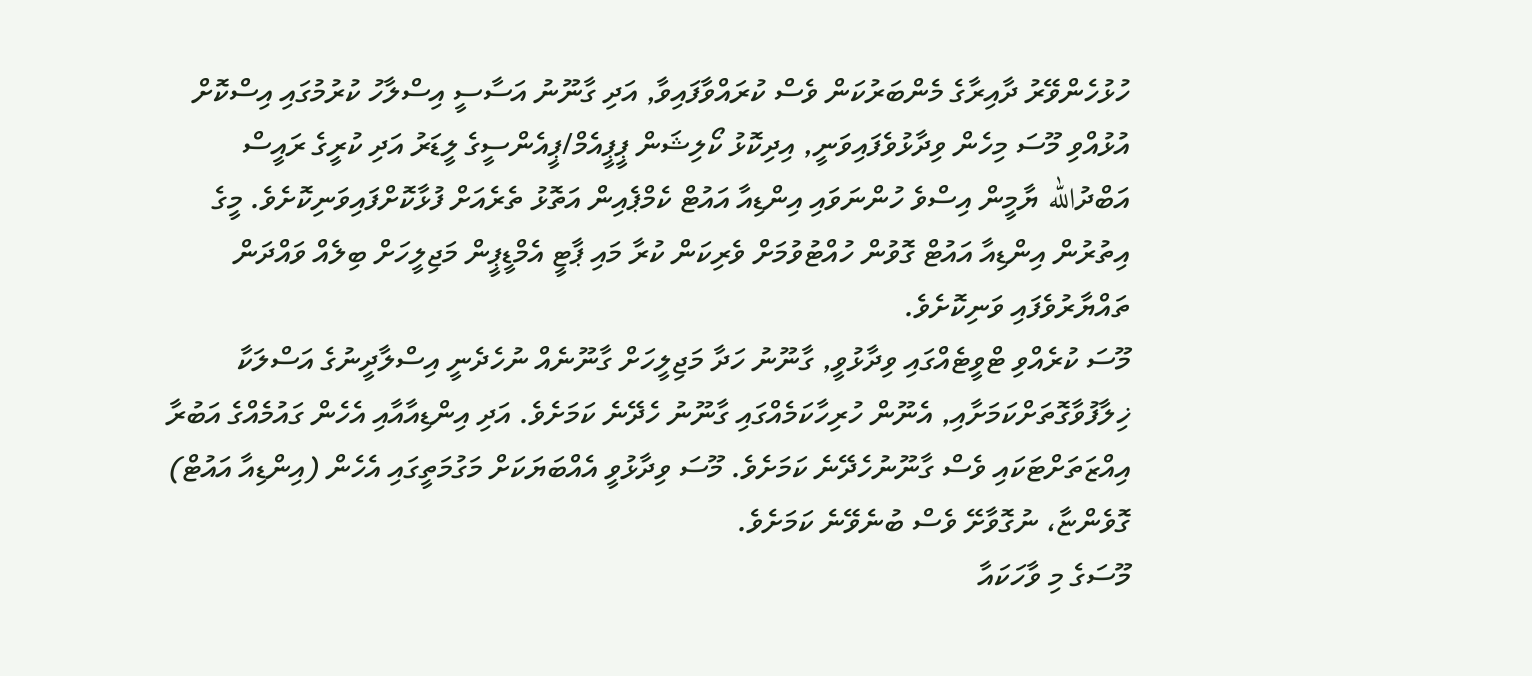ހުޅުހެންވޭރު ދާއިރާގެ މެންބަރުކަން ވެސް ކުރައްވާފައިވާ, އަދި ގާނޫނު އަސާސީ އިސްލާހު ކުރުމުގައި އިސްކޮށް އުޅުއްވި މޫސަ މިހެން ވިދާޅުވެފައިވަނީ, އިދިކޮޅު ކޯލިޝަން ޕީޕީއެމް/ޕީއެންސީގެ ލީޑަރު އަދި ކުރީގެ ރައީސް އަބްދުالله ޔާމީން އިސްވެ ހުންނަވައި އިންޑިއާ އައުޓް ކެމްޕެއިން އަތޮޅު ތެރެއަށް ފުޅާކޮށްފައިވަނިކޮށެވެ. މީގެ އިތުރުން އިންޑިއާ އައުޓް ގޮވުން ހުއްޓުވުމަށް ވެރިކަން ކުރާ މައި ޕާޓީ އެމްޑީޕީން މަޖިލީހަށް ބިލެއް ވައްދަން ތައްޔާރުވެފައި ވަނިކޮށެވެ.
މޫސަ ކުރެއްވި ޓްވީޓެއްގައި ވިދާޅުވީ, ގާނޫނު ހަދާ މަޖިލީހަށް ގާނޫނެއް ނުހެދެނީ އިސްލާދީނުގެ އަސްލަކާ ޚިލާފުވާގޮތަށްކަމަށާއި, އެނޫން ހުރިހާކަމެއްގައި ގާނޫނު ހެދޭނެ ކަމަށެވެ. އަދި އިންޑިއާއާއި އެހެން ގައުމެއްގެ އަބުރާ އިއްޒަތަށްޓަކައި ވެސް ގާނޫނުހެދޭނެ ކަމަށެވެ. މޫސަ ވިދާޅުވީ އެއްބަޔަކަށް މަގުމަތީގައި އެހެން (އިންޑިއާ އައުޓް) ގޮވެންޏާ، ނުގޮވާށޭ ވެސް ބުނެވޭނެ ކަމަށެވެ.
މޫސަގެ މި ވާހަކައާ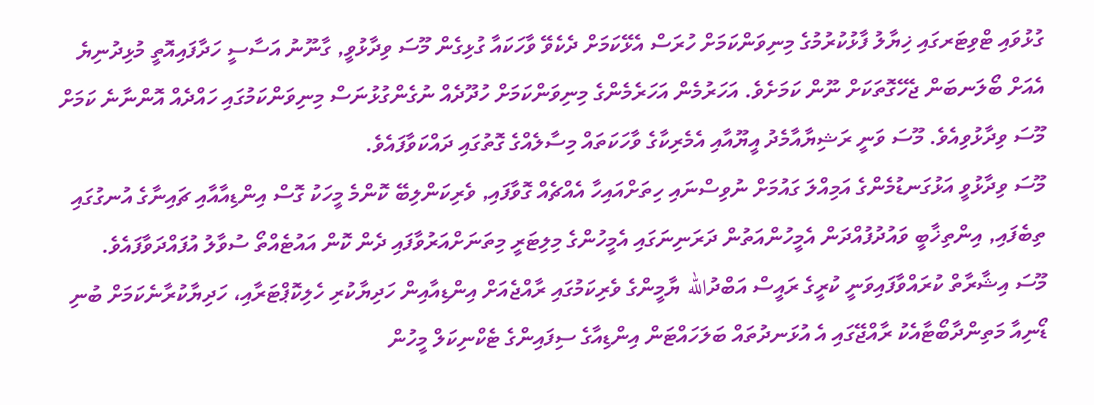ގުޅުވައި ޓްވިޓަރގައި ޚިޔާލު ފާޅުކުރުމުގެ މިނިވަންކަމަށް ހުރަސް އެޅޭކަމަށް ދެކެވޭ ވާހަކައާ ގުޅިގެން މޫސަ ވިދާޅުވީ, ގާނޫނު އަސާސީ ހަދާފައިއޮތީ މުޅިދުނިޔެ އެއަށް ބޯލަނބަން ޖެހޭގޮތަކަށް ނޫން ކަމަށެވެ. އަހަރުމެން އަހަރެމެންގެ މިނިވަންކަމަށް ހުދޫދެއް ނުގެންގުޅުނަސް މިނިވަންކަމުގައި ހައްދެއް އޮންނާނެ ކަމަށް މޫސަ ވިދާޅުވިއެވެ. މޫސަ ވަނީ ރަޝިޔާއާމެދު އީޔޫއާއި އެމެރިކާގެ ވާހަކަތައް މިސާލެއްގެ ގޮތުގައި ދައްކަވާފައެވެ.
މޫސަ ވިދާޅުވީ އަޅުގަނޑުމެންގެ އަމިއްލަ ގައުމަށް ނުވިސްނައި ހިތަށްއައިހާ އެއްޗެއް ގޮވާފައި, ވެރިކަންލިބޭ ކޮންމެ މީހަކު ގޮސް އިންޑިއާއާއި ޗައިނާގެ އުނގުގައި ތިބެފައި, އިންތިޚާބީ ވައުދުފުއްދަން އެމީހުންއަތުން ދަރަނިނަގައި އެމީހުންގެ މިލިޓަރީ މިތަނަށްއަރުވާފައި ދެން ކޮން އައުޓެއްތޯ ސުވާލު އުފައްދަވާފައެވެ.
މޫސަ އިޝާރާތް ކުރައްވާފައިވަނީ ކުރީގެ ރައީސް އަބްދުالله ޔާމީންގެ ވެރިކަމުގައި ރާއްޖެއަށް އިންޑިއާއިން ހަދިޔާކުރި ހެލިކޮޕްޓަރާއި، ހަދިޔާކުރާނެކަމަށް ބުނި ޑޯނިއާ މަތިންދާބޯޓާއެކު ރާއްޖޭގައި އެ އުޅަނދުތައް ބަލަހައްޓަން އިންޑިއާގެ ސިފައިންގެ ޓެކްނިކަލް މީހުން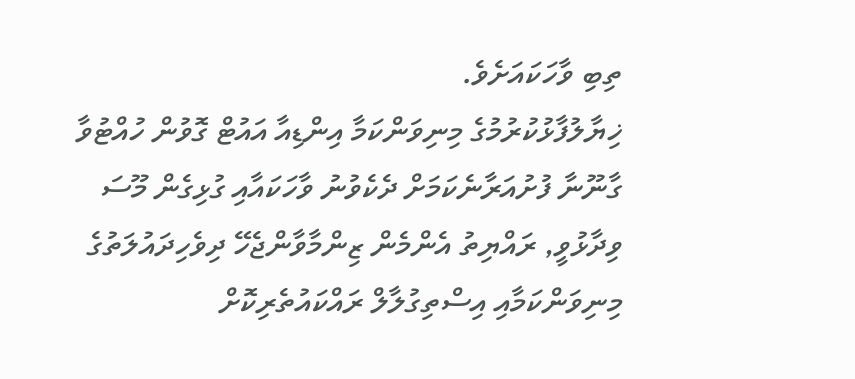ތިބި ވާހަކައަށެވެ.
ޚިޔާލުފާޅުކުރުމުގެ މިނިވަންކަމާ އިންޑިއާ އައުޓް ގޮވުން ހުއްޓުވާ ގާނޫނާ ފުށުއަރާނެކަމަށް ދެކެވުނު ވާހަކައާއި ގުޅިގެން މޫސަ ވިދާޅުވީ, ރައްޔިތު އެންމެން ޒިންމާވާންޖެހޭ ދިވެހިދައުލަތުގެ މިނިވަންކަމާއި އިސްތިގުލާލް ރައްކައުތެރިކޮށް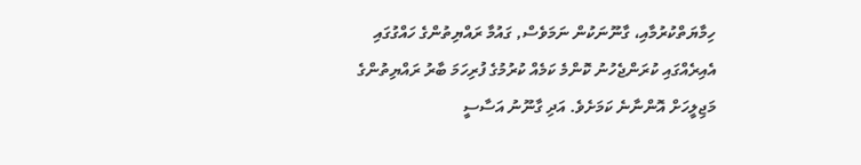ހިމާޔަތްކުރުމާއި، ގާނޫނަކުން ނަމަވެސް, ގައުމާ ރައްޔިތުންގެ ހައްގުގައި އެއިރެއްގައި ކުރަންޖެހުނު ކޮންމެ ކަމެއް ކުރުމުގެ ފުރިހަމަ ބާރު ރައްޔިތުންގެ މަޖިލީހަށް އޮންނާނެ ކަމަށެވެ. އަދި ގާނޫނު އަސާސީ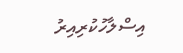އިސްލާހުކުރިއިރު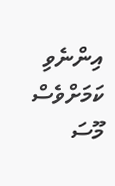އިންނެވި ކަމަށްވެސް މޫސަ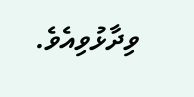ވިދާޅުވިއެވެ.